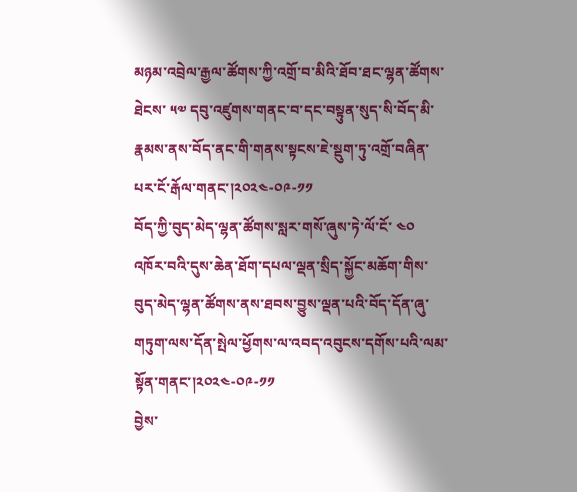མཉམ་འབྲེལ་རྒྱལ་ཚོགས་ཀྱི་འགྲོ་བ་མིའི་ཐོབ་ཐང་ལྷན་ཚོགས་ཐེངས་ ༥༧ དབུ་འཛུགས་གནང་བ་དང་བསྟུན་སུད་སི་བོད་མི་རྣམས་ནས་བོད་ནང་གི་གནས་སྟངས་ཇེ་སྡུག་ཏུ་འགྲོ་བཞིན་པར་ངོ་རྒོལ་གནང་།༢༠༢༤-༠༩-༡༡
བོད་ཀྱི་བུད་མེད་ལྷན་ཚོགས་སླར་གསོ་ཞུས་ཏེ་ལོ་ངོ་ ༤༠ འཁོར་བའི་དུས་ཆེན་ཐོག་དཔལ་ལྡན་སྲིད་སྐྱོང་མཆོག་གིས་བུད་མེད་ལྷན་ཚོགས་ནས་ཐབས་བྱུས་ལྡན་པའི་བོད་དོན་ཞུ་གཏུག་ལས་དོན་སྤེལ་ཕྱོགས་ལ་འབད་འབུངས་དགོས་པའི་ལམ་སྟོན་གནང་།༢༠༢༤-༠༩-༡༡
བྱེས་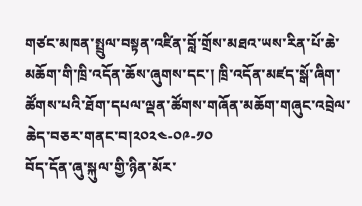གཙང་མཁན་སྤྲུལ་བསྟན་འཛིན་བློ་གྲོས་མཐའ་ཡས་རིན་པོ་ཆེ་མཆོག་གི་ཁྲི་འདོན་ཆོས་ཞུགས་དང་། ཁྲི་འདོན་མཛད་སྒོ་ཞིག་ཚོགས་པའི་ཐོག་དཔལ་ལྡན་ཚོགས་གཞོན་མཆོག་གཞུང་འབྲེལ་ཆེད་བཅར་གནང་བ།༢༠༢༤-༠༩-༡༠
བོད་དོན་ཞུ་སྐུལ་གྱི་ཉིན་མོར་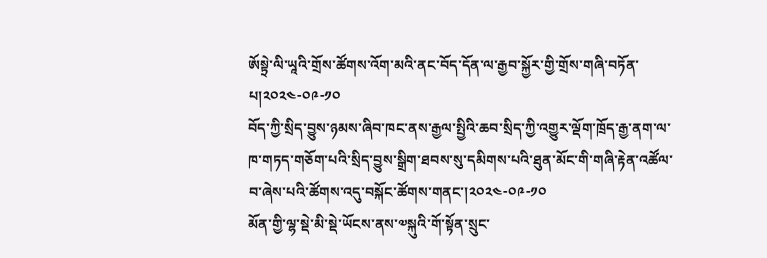ཨོསྟྲེ་ལི་ཡཱའི་གྲོས་ཚོགས་འོག་མའི་ནང་བོད་དོན་ལ་རྒྱབ་སྐྱོར་གྱི་གྲོས་གཞི་བཏོན་པ།༢༠༢༤-༠༩-༡༠
བོད་ཀྱི་སྲིད་བྱུས་ཉམས་ཞིབ་ཁང་ནས་རྒྱལ་སྤྱིའི་ཆབ་སྲིད་ཀྱི་འགྱུར་ལྡོག་ཁྲོད་རྒྱ་ནག་ལ་ཁ་གཏད་གཅོག་པའི་སྲིད་བྱུས་སྒྲིག་ཐབས་སུ་དམིགས་པའི་ཐུན་མོང་གི་གཞི་རྟེན་འཚོལ་བ་ཞེས་པའི་ཚོགས་འདུ་བསྐོང་ཚོགས་གནང་།༢༠༢༤-༠༩-༡༠
མོན་གྱི་ལྷ་སྡེ་མི་སྡེ་ཡོངས་ནས་༧སྐུའི་གོ་སྟོན་སྲུང་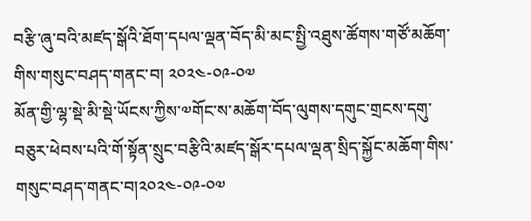བརྩི་ཞུ་བའི་མཛད་སྒོའི་ཐོག་དཔལ་ལྡན་བོད་མི་མང་སྤྱི་འཐུས་ཚོགས་གཙོ་མཆོག་གིས་གསུང་བཤད་གནང་བ། ༢༠༢༤-༠༩-༠༧
མོན་གྱི་ལྷ་སྡེ་མི་སྡེ་ཡོངས་ཀྱིས་༧གོང་ས་མཆོག་བོད་ལུགས་དགུང་གྲངས་དགུ་བཅུར་ཕེབས་པའི་གོ་སྟོན་སྲུང་བརྩིའི་མཛད་སྒོར་དཔལ་ལྡན་སྲིད་སྐྱོང་མཆོག་གིས་གསུང་བཤད་གནང་བ།༢༠༢༤-༠༩-༠༧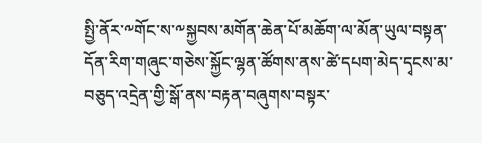སྤྱི་ནོར་༸གོང་ས་༸སྐྱབས་མགོན་ཆེན་པོ་མཆོག་ལ་མོན་ཡུལ་བསྟན་དོན་རིག་གཞུང་གཅེས་སྐྱོང་ལྷན་ཚོགས་ནས་ཚེ་དཔག་མེད་དྭངས་མ་བཅུད་འདྲེན་གྱི་སྒོ་ནས་བརྟན་བཞུགས་བསྟར་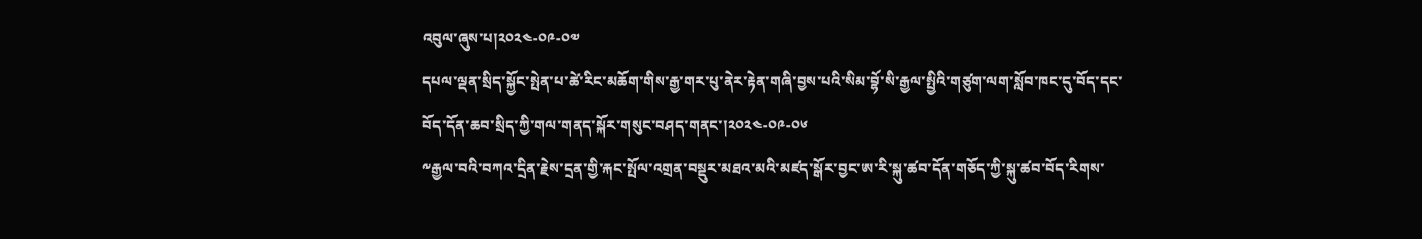འབུལ་ཞུས་པ།༢༠༢༤-༠༩-༠༧
དཔལ་ལྡན་སྲིད་སྐྱོང་སྤེན་པ་ཚེ་རིང་མཆོག་གིས་རྒྱ་གར་པུ་ནེར་རྟེན་གཞི་བྱས་པའི་སིམ་བྷོ་སི་རྒྱལ་སྤྱིའི་གཙུག་ལག་སློབ་ཁང་དུ་བོད་དང་བོད་དོན་ཆབ་སྲིད་ཀྱི་གལ་གནད་སྐོར་གསུང་བཤད་གནང་།༢༠༢༤-༠༩-༠༦
༸རྒྱལ་བའི་བཀའ་དྲིན་རྗེས་དྲན་གྱི་རྐང་སྤོལ་འགྲན་བསྡུར་མཐའ་མའི་མཛད་སྒོར་བྱང་ཨ་རི་སྐུ་ཚབ་དོན་གཅོད་ཀྱི་སྐུ་ཚབ་བོད་རིགས་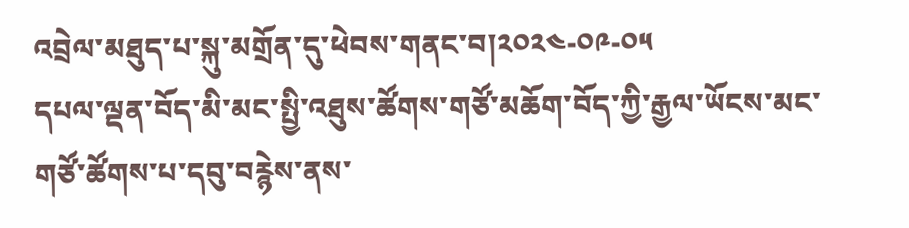འབྲེལ་མཐུད་པ་སྐུ་མགྲོན་དུ་ཕེབས་གནང་བ།༢༠༢༤-༠༩-༠༥
དཔལ་ལྡན་བོད་མི་མང་སྤྱི་འཐུས་ཚོགས་གཙོ་མཆོག་བོད་ཀྱི་རྒྱལ་ཡོངས་མང་གཙོ་ཚོགས་པ་དབུ་བརྙེས་ནས་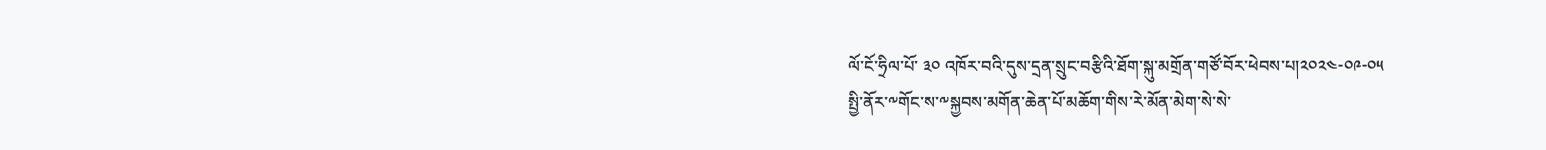ལོ་ངོ་ཧྲིལ་པོ་ ༣༠ འཁོར་བའི་དུས་དྲན་སྲུང་བརྩིའི་ཐོག་སྐུ་མགྲོན་གཙོ་བོར་ཕེབས་པ།༢༠༢༤-༠༩-༠༥
སྤྱི་ནོར་༸གོང་ས་༸སྐྱབས་མགོན་ཆེན་པོ་མཆོག་གིས་རེ་མོན་མེག་སེ་སེ་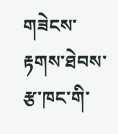གཟེངས་རྟགས་ཐེབས་རྩ་ཁང་གི་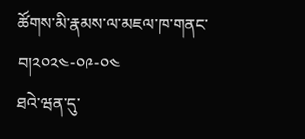ཚོགས་མི་རྣམས་ལ་མཇལ་ཁ་གནང་བ།༢༠༢༤-༠༩-༠༤
ཐའེ་ཝན་དུ་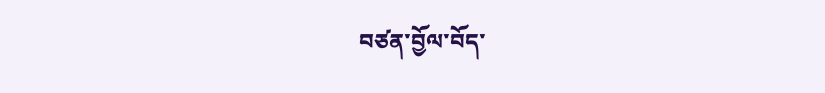བཙན་བྱོལ་བོད་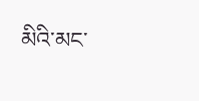མིའི་མང་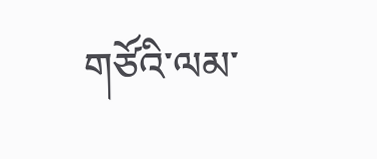གཙོའི་ལམ་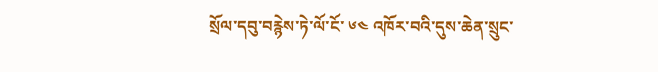སྲོལ་དབུ་བརྙེས་ཏེ་ལོ་ངོ་ ༦༤ འཁོར་བའི་དུས་ཆེན་སྲུང་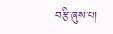བརྩི་ཞུས་པ།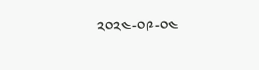༢༠༢༤-༠༩-༠༤